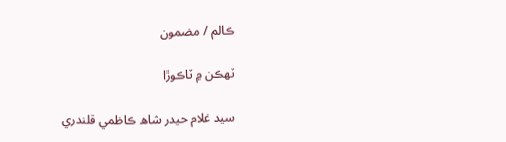ڪالم / مضمون

ٽھڪن ۾ ٽاڪوڙا

سيد غلام حيدر شاھ ڪاظمي قلندري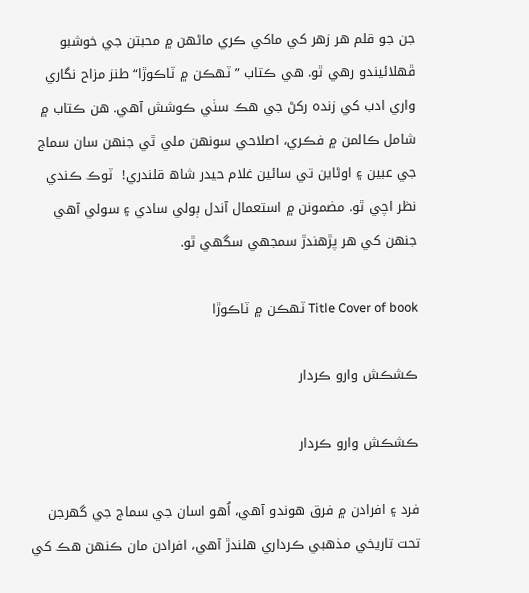جن جو قلم هر زهر کي ماکي ڪري ماڻھن ۾ محبتن جي خوشبو ڦھلائيندو رهي ٿو. هي ڪتاب ”ٽھڪن ۾ ٽاڪوڙا“ طنز مزاح نگاري واري ادب کي زنده رکڻ جي هڪ سٺي ڪوشش آهي. هن ڪتاب ۾ شامل ڪالمن ۾ فڪري، اصلاحي سونھن ملي ٿي جنھن سان سماج جي عبين ۽ اوڻاين تي سائين غلام حيدر شاھ قلندري!  ٽوڪ ڪندي نظر اچي ٿو. مضمونن ۾ استعمال آندل ٻولي سادي ۽ سولي آھي جنھن کي هر پڙهندڙ سمجهي سگهي ٿو.

Title Cover of book ٽھڪن ۾ ٽاڪوڙا

ڪشڪش وارو ڪردار

ڪشڪش وارو ڪردار

فرد ۽ افرادن ۾ فرق ھوندو آھي، اُھو اسان جي سماج جي گھرجن تحت تاريخي مذهبي ڪرداري ھلندڙ آھي، افرادن مان ڪنھن ھڪ کي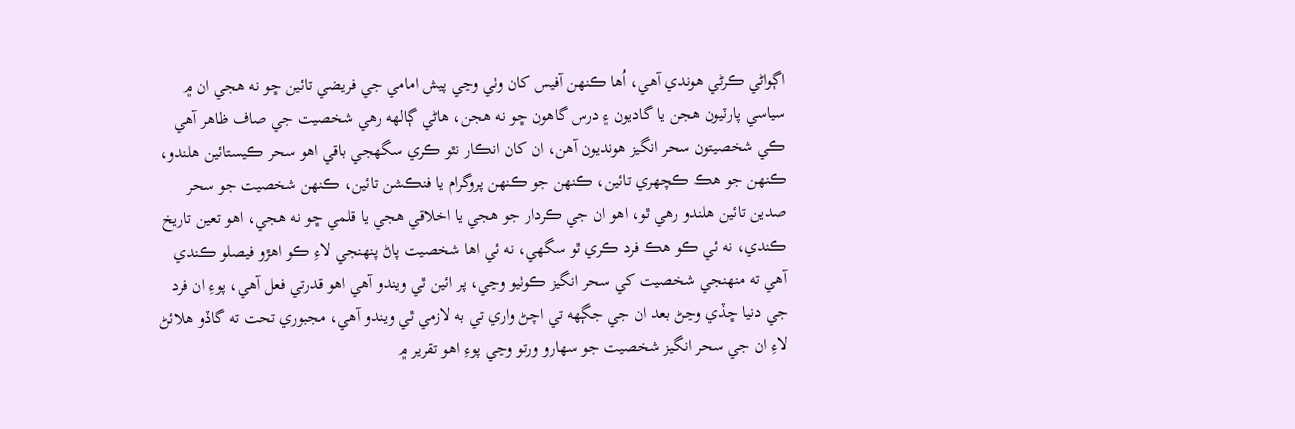اڳواڻي ڪرڻي ھوندي آھي، اُھا ڪنھن آفيس کان وٺي وڃي پيش امامي جي فريضي تائين ڇو نه ھجي ان ۾ سياسي پارٽيون ھجن يا گاديون ۽ درس گاھون ڇو نه هجن، هاڻي ڳالهه رھي شخصيت جي صاف ظاهر آهي ڪي شخصيتون سحر انگيز ھونديون آھن، ان کان انڪار نٿو ڪري سگھجي باقي اھو سحر ڪيستائين ھلندو، ڪنهن جو ھڪ ڪچھري تائين، ڪنھن جو ڪنھن پروگرام يا فنڪشن تائين، ڪنھن شخصيت جو سحر صدين تائين ھلندو رھي ٿو، اھو ان جي ڪردار جو ھجي يا اخلاقي ھجي يا قلمي ڇو نه ھجي، اھو تعين تاريخ ڪندي، نه ئي ڪو ھڪ فرد ڪري ٿو سگھي، نه ئي اھا شخصيت پاڻ پنهنجي لاءِ ڪو اھڙو فيصلو ڪندي آھي ته منھنجي شخصيت کي سحر انگيز ڪوٺيو وڃي، پر ائين ٿي ويندو آهي اھو قدرتي فعل آھي، پوءِ ان فرد جي دنيا ڇڏي وڃڻ بعد ان جي جڳهه تي اچڻ واري تي به لازمي ٿي ويندو آهي، مجبوري تحت ته گاڏو ھلائڻ لاءِ ان جي سحر انگيز شخصيت جو سھارو ورتو وڃي پوءِ اھو تقرير ۾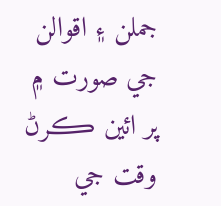جملن ۽ اقوالن جي صورت ۾ پر ائين ڪرڻ وقت جي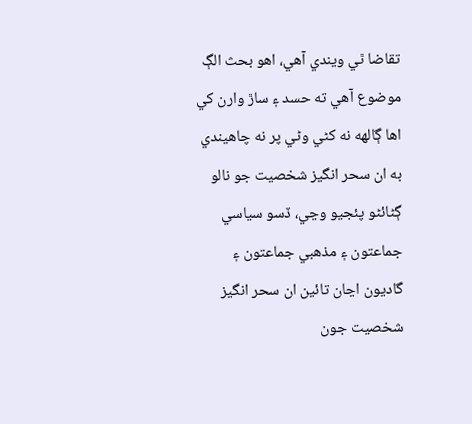تقاضا ٿي ويندي آهي، اھو بحث الڳ موضوع آهي ته حسد ۽ ساڙ وارن کي اھا ڳالهه نه کڻي وڻي پر نه چاھيندي به ان سحر انگيز شخصيت جو نالو ڳڻائڻو پئجيو وڃي، ڏسو سياسي جماعتون ۽ مذھبي جماعتون ۽ گاديون اڃان تائين ان سحر انگيز شخصيت جون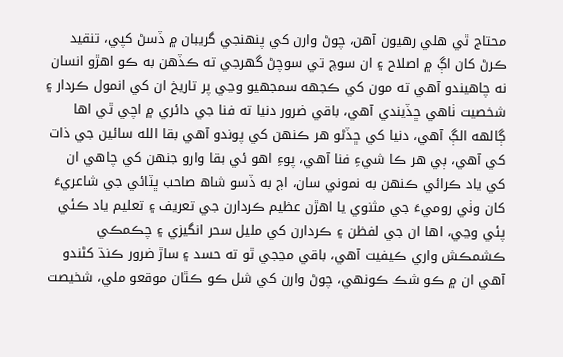محتاج ٿي ھلي رھيون آھن، چوڻ وارن کي پنهنجي گريبان ۾ ڏسڻ کپي، تنقيد ڪرڻ کان اڳ ۾ اصلاح ۽ ان سوچ تي سوچڻ گھرجي ته ڪڏهن به ڪو اھڙو انسان نه چاھيندو آھي ته مون کي ڪجهه سمجھيو وڃي پر تاريخ ان کي انمول ڪردار ۽ شخصيت ٺاھي ڇڏيندي آهي، باقي ضرور دنيا ته فنا جي دائري ۾ اچي ٿي اھا ڳالهه الڳ آھي، دنيا کي ڇڏڻو ھر ڪنھن کي پوندو آھي بقا الله سائين جي ذات کي آھي، ٻي ھر ڪا شيءِ فنا آھي، پوءِ اھو ئي بقا وارو جنهن کي چاھي ان کي ياد ڪرائي ڪنھن به نموني سان، اڄ به ڏسو شاھ صاحب ڀٽائي جي شاعريءَ کان وٺي روميءَ جي مثنوي يا اھڙن عظيم ڪردارن جي تعريف ۽ تعليم ياد ڪئي پئي وڃي، اھا ان جي لفظن ۽ ڪردارن کي مليل سحر انگيزي ۽ چڪمڪي ڪشمڪش واري ڪيفيت آھي، باقي مڃجي ٿو ته حسد ۽ ساڙ ضرور ڪنڌ کڻندو آهي ان ۾ ڪو شڪ ڪونهي، چوڻ وارن کي شل ڪو ڪٿان موقعو ملي، شخيصت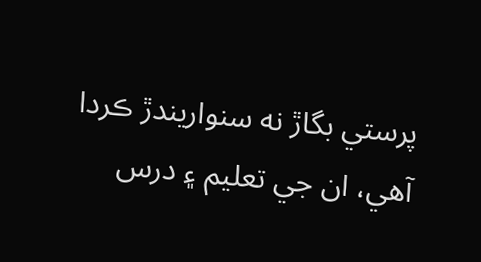پرستي بگاڙ نه سنواريندڙ ڪردا آھي، ان جي تعليم ۽ درس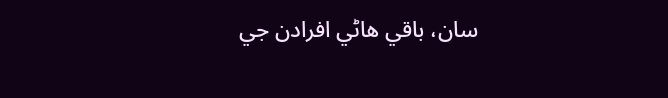سان، باقي ھاڻي افرادن جي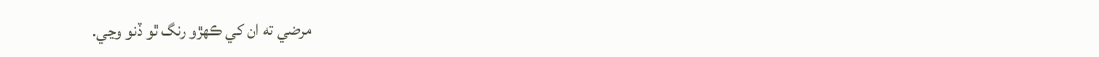مرضي ته ان کي ڪھڙو رنگ ٿو ڏنو وڃي.